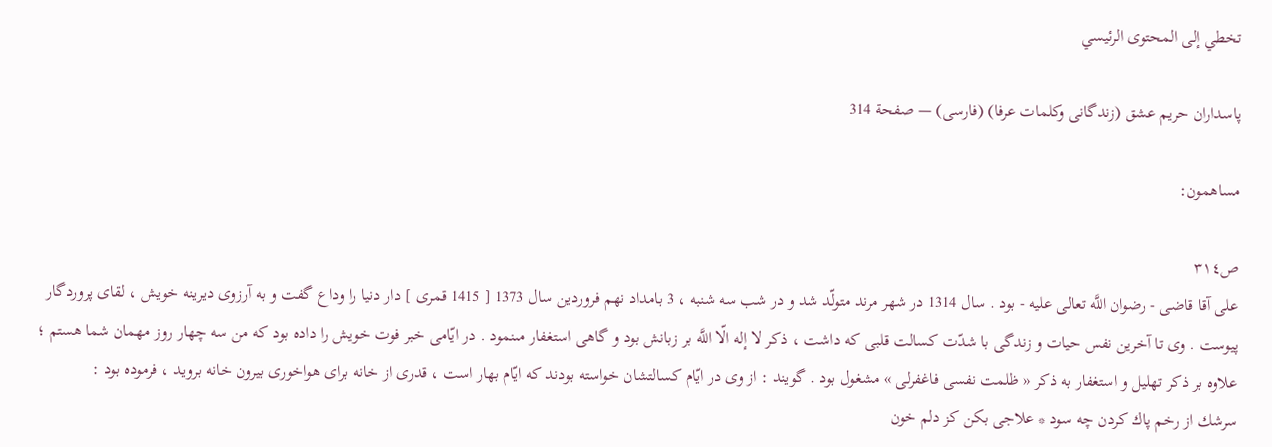تخطي إلى المحتوى الرئيسي

پاسداران حريم عشق (زندگانى وكلمات عرفا) (فارسى) — صفحة 314

مساهمون:

ص٣١٤
على آقا قاضى - رضوان اللَّه تعالى عليه - بود . سال 1314 در شهر مرند متولّد شد و در شب سه شنبه ، 3 بامداد نهم فروردين سال 1373 [ 1415 قمرى ] دار دنيا را وداع گفت و به آرزوى ديرينه خويش ، لقاى پروردگار پيوست . وى تا آخرين نفس حيات و زندگى با شدّت كسالت قلبى كه داشت ، ذكر لا إله الّا اللَّه بر زبانش بود و گاهى استغفار مىنمود . در ايّامى خبر فوت خويش را داده بود كه من سه چهار روز مهمان شما هستم ؛ علاوه بر ذكر تهليل و استغفار به ذكر « ظلمت نفسى فاغفرلى » مشغول بود . گويند : از وى در ايّام كسالتشان خواسته بودند كه ايّام بهار است ، قدرى از خانه براى هواخورى بيرون خانه برويد ، فرموده بود :
سرشك از رخم پاك كردن چه سود * علاجى بكن كز دلم خون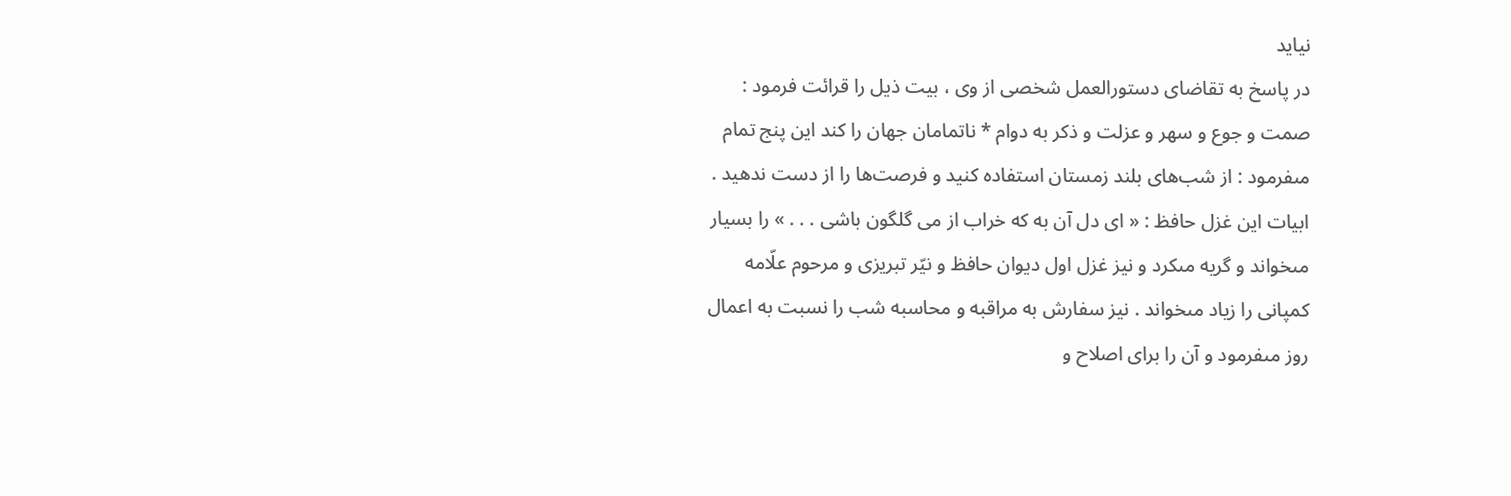نيايد
در پاسخ به تقاضاى دستورالعمل شخصى از وى ، بيت ذيل را قرائت فرمود :
صمت و جوع و سهر و عزلت و ذكر به دوام * ناتمامان جهان را كند اين پنج تمام
مىفرمود : از شب‌هاى بلند زمستان استفاده كنيد و فرصت‌ها را از دست ندهيد . ابيات اين غزل حافظ : « اى دل آن به كه خراب از مى گلگون باشى . . . » را بسيار مىخواند و گريه مىكرد و نيز غزل اول ديوان حافظ و نيّر تبريزى و مرحوم علّامه كمپانى را زياد مىخواند . نيز سفارش به مراقبه و محاسبه شب را نسبت به اعمال روز مىفرمود و آن را براى اصلاح و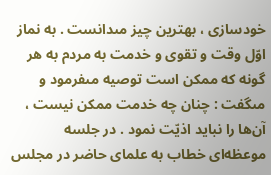خودسازى ، بهترين چيز مىدانست . به نماز اوّل وقت و تقوى و خدمت به مردم به هر گونه كه ممكن است توصيه مىفرمود و مىگفت : چنان چه خدمت ممكن نيست ، آن‌ها را نبايد اذيّت نمود . در جلسه موعظه‌اى خطاب به علماى حاضر در مجلس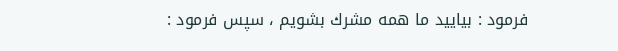فرمود : بياييد ما همه مشرك بشويم ، سپس فرمود :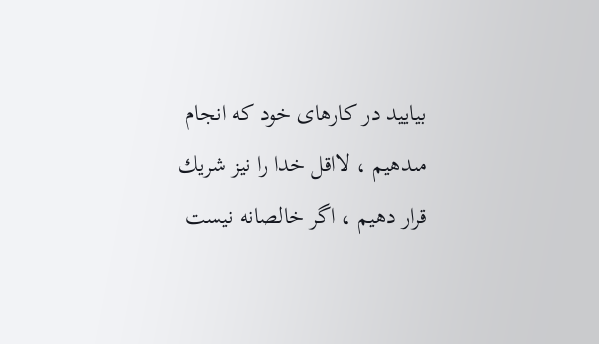بياييد در كارهاى خود كه انجام مىدهيم ، لااقل خدا را نيز شريك قرار دهيم ، اگر خالصانه نيست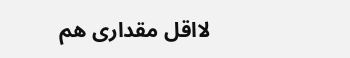لااقل مقدارى هم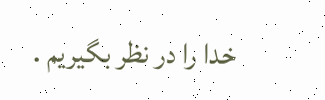خدا را در نظر بگيريم .